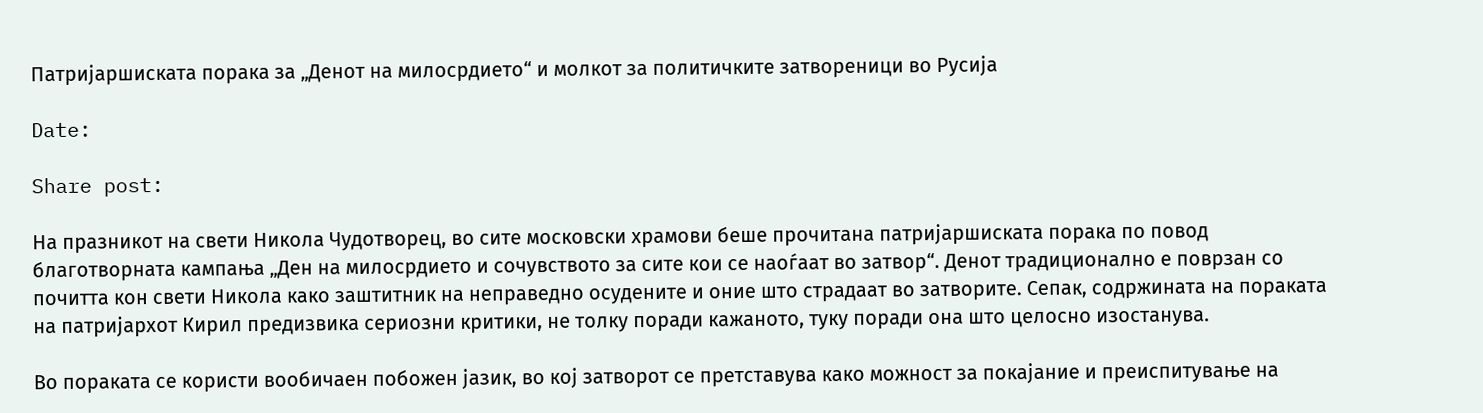Патријаршиската порака за „Денот на милосрдието“ и молкот за политичките затвореници во Русија

Date:

Share post:

На празникот на свети Никола Чудотворец, во сите московски храмови беше прочитана патријаршиската порака по повод благотворната кампања „Ден на милосрдието и сочувството за сите кои се наоѓаат во затвор“. Денот традиционално е поврзан со почитта кон свети Никола како заштитник на неправедно осудените и оние што страдаат во затворите. Сепак, содржината на пораката на патријархот Кирил предизвика сериозни критики, не толку поради кажаното, туку поради она што целосно изостанува.

Во пораката се користи вообичаен побожен јазик, во кој затворот се претставува како можност за покајание и преиспитување на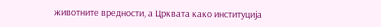животните вредности, а Црквата како институција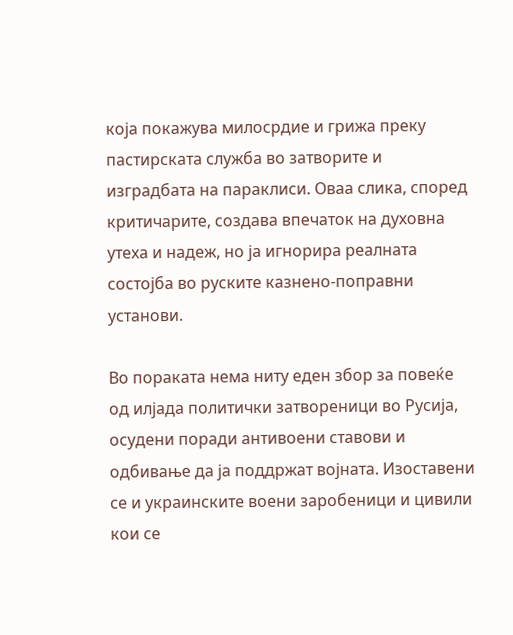која покажува милосрдие и грижа преку пастирската служба во затворите и изградбата на параклиси. Оваа слика, според критичарите, создава впечаток на духовна утеха и надеж, но ја игнорира реалната состојба во руските казнено-поправни установи.

Во пораката нема ниту еден збор за повеќе од илјада политички затвореници во Русија, осудени поради антивоени ставови и одбивање да ја поддржат војната. Изоставени се и украинските воени заробеници и цивили кои се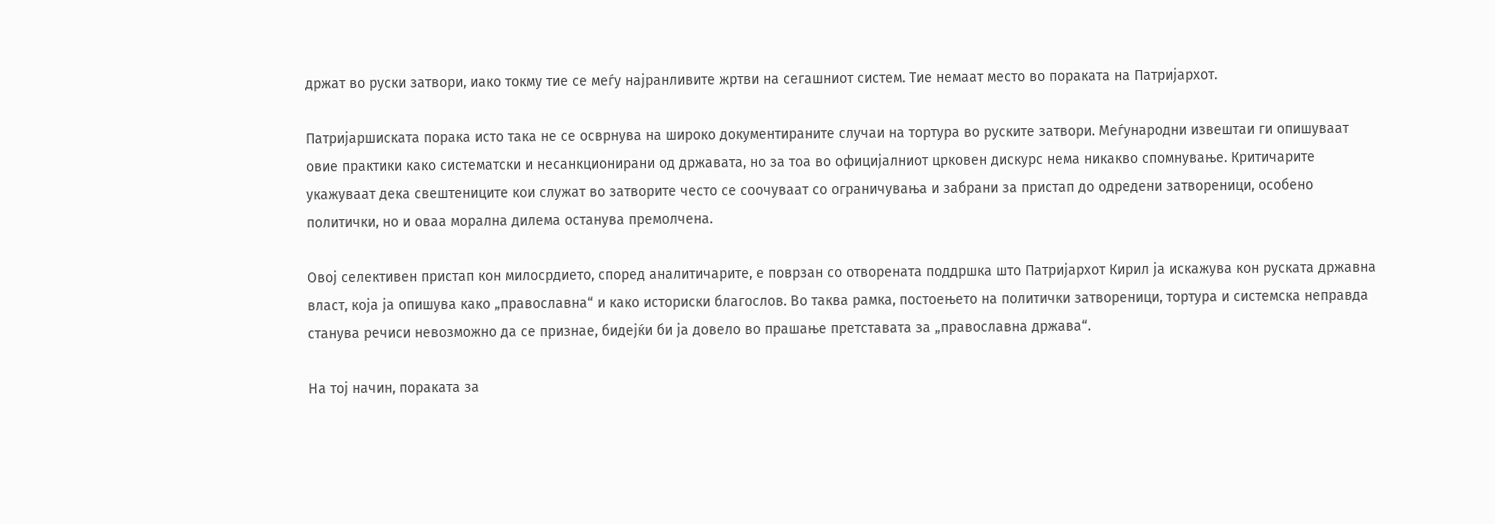држат во руски затвори, иако токму тие се меѓу најранливите жртви на сегашниот систем. Тие немаат место во пораката на Патријархот.

Патријаршиската порака исто така не се осврнува на широко документираните случаи на тортура во руските затвори. Меѓународни извештаи ги опишуваат овие практики како систематски и несанкционирани од државата, но за тоа во официјалниот црковен дискурс нема никакво спомнување. Критичарите укажуваат дека свештениците кои служат во затворите често се соочуваат со ограничувања и забрани за пристап до одредени затвореници, особено политички, но и оваа морална дилема останува премолчена.

Овој селективен пристап кон милосрдието, според аналитичарите, е поврзан со отворената поддршка што Патријархот Кирил ја искажува кон руската државна власт, која ја опишува како „православна“ и како историски благослов. Во таква рамка, постоењето на политички затвореници, тортура и системска неправда станува речиси невозможно да се признае, бидејќи би ја довело во прашање претставата за „православна држава“.

На тој начин, пораката за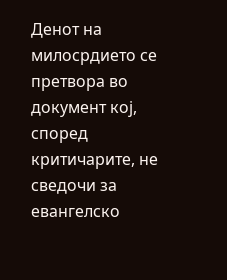Денот на милосрдието се претвора во документ кој, според критичарите, не сведочи за евангелско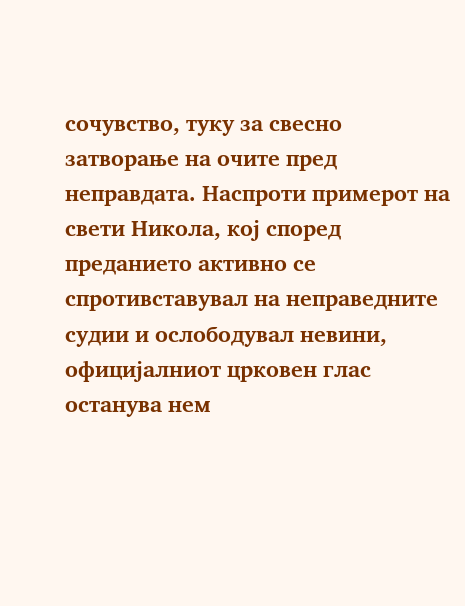сочувство, туку за свесно затворање на очите пред неправдата. Наспроти примерот на свети Никола, кој според преданието активно се спротивставувал на неправедните судии и ослободувал невини, официјалниот црковен глас останува нем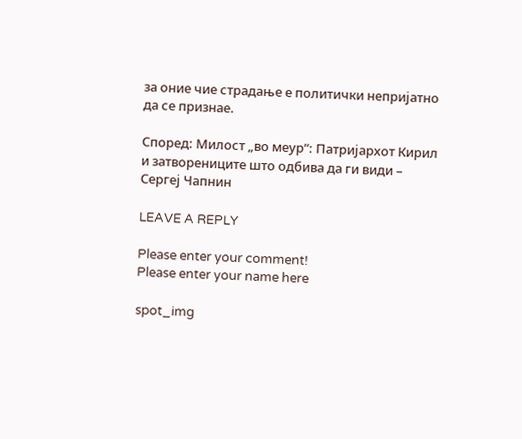за оние чие страдање е политички непријатно да се признае.

Според: Милост „во меур“: Патријархот Кирил и затворениците што одбива да ги види – Сергеј Чапнин

LEAVE A REPLY

Please enter your comment!
Please enter your name here

spot_img